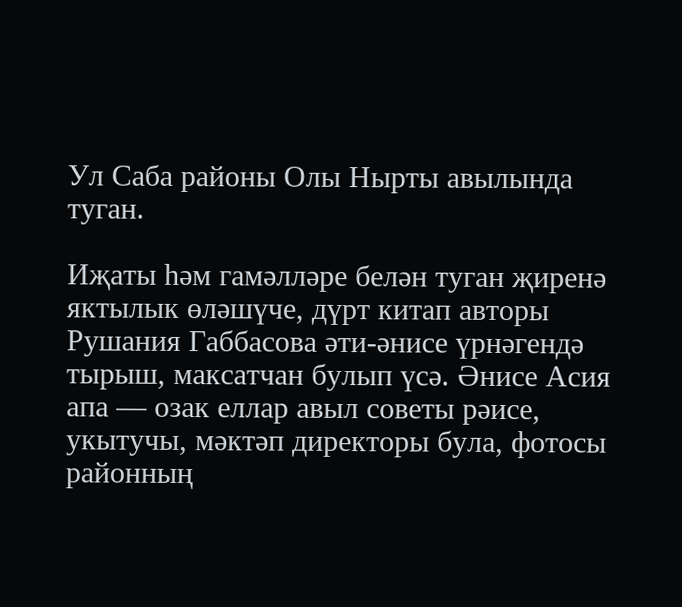Ул Саба районы Олы Нырты авылында туган.

Иҗаты һәм гамәлләре белән туган җиренә яктылык өләшүче, дүрт китап авторы Рушания Габбасова әти-әнисе үрнәгендә тырыш, максатчан булып үсә. Әнисе Асия апа — озак еллар авыл советы рәисе, укытучы, мәктәп директоры була, фотосы районның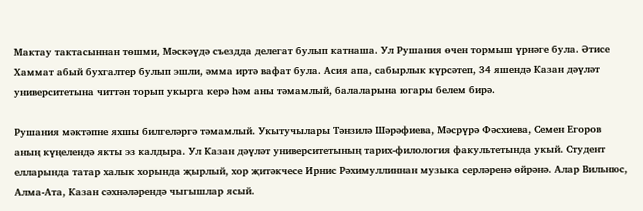Мактау тактасыннан төшми, Мәскәүдә съездда делегат булып катнаша. Ул Рушания өчен тормыш үрнәге була. Әтисе Хаммат абый бухгалтер булып эшли, әмма иртә вафат була. Асия апа, сабырлык күрсәтеп, 34 яшендә Казан дәүләт университетына читтән торып укырга керә һәм аны тәмамлый, балаларына югары белем бирә.

Рушания мәктәпне яхшы билгеләргә тәмамлый. Укытучылары Тәнзилә Шәрәфиева, Мәсрүрә Фәсхиева, Семен Егоров аның күңелендә якты эз калдыра. Ул Казан дәүләт университетының тарих-филология факультетында укый. Студент елларында татар халык хорында җырлый, хор җитәкчесе Ирнис Рәхимуллиннан музыка серләренә өйрәнә. Алар Вильнюс, Алма-Ата, Казан сәхнәләрендә чыгышлар ясый.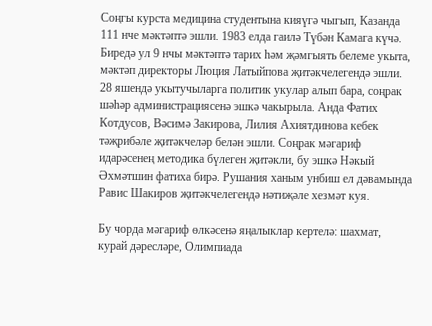Соңгы курста медицина студентына кияүгә чыгып, Казанда 111 нче мәктәптә эшли. 1983 елда гаилә Түбән Камага күчә. Биредә ул 9 нчы мәктәптә тарих һәм җәмгыять белеме укыта, мәктәп директоры Люция Латыйпова җитәкчелегендә эшли. 28 яшендә укытучыларга политик укулар алып бара, соңрак шәһәр администрациясенә эшкә чакырыла. Анда Фатих Котдусов, Вәсимә Закирова, Лилия Ахиятдинова кебек тәҗрибәле җитәкчеләр белән эшли. Соңрак мәгариф идарәсенең методика бүлеген җитәкли, бу эшкә Нәкый Әхмәтшин фатиха бирә. Рушания ханым унбиш ел дәвамында Равис Шакиров җитәкчелегендә нәтиҗәле хезмәт куя.

Бу чорда мәгариф өлкәсенә яңалыклар кертелә: шахмат, курай дәресләре, Олимпиада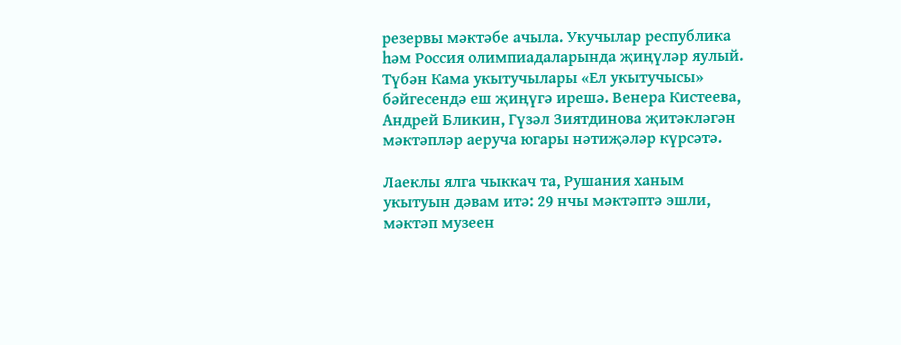резервы мәктәбе ачыла. Укучылар республика һәм Россия олимпиадаларында җиңүләр яулый. Түбән Кама укытучылары «Ел укытучысы» бәйгесендә еш җиңүгә ирешә. Венера Кистеева, Андрей Бликин, Гүзәл Зиятдинова җитәкләгән мәктәпләр аеруча югары нәтиҗәләр күрсәтә.

Лаеклы ялга чыккач та, Рушания ханым укытуын дәвам итә: 29 нчы мәктәптә эшли, мәктәп музеен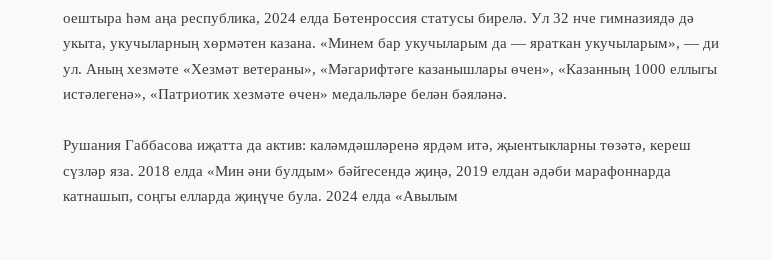оештыра һәм аңа республика, 2024 елда Бөтенроссия статусы бирелә. Ул 32 нче гимназиядә дә укыта, укучыларның хөрмәтен казана. «Минем бар укучыларым да — яраткан укучыларым», — ди ул. Аның хезмәте «Хезмәт ветераны», «Мәгарифтәге казанышлары өчен», «Казанның 1000 еллыгы истәлегенә», «Патриотик хезмәте өчен» медальләре белән бәяләнә.

Рушания Габбасова иҗатта да актив: каләмдәшләренә ярдәм итә, җыентыкларны төзәтә, кереш сүзләр яза. 2018 елда «Мин әни булдым» бәйгесендә җиңә, 2019 елдан әдәби марафоннарда катнашып, соңгы елларда җиңүче була. 2024 елда «Авылым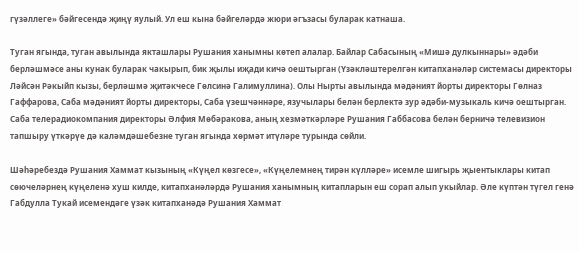гүзәллеге» бәйгесендә җиңү яулый. Ул еш кына бәйгеләрдә жюри әгъзасы буларак катнаша.

Туган ягында, туган авылында якташлары Рушания ханымны көтеп алалар. Байлар Сабасының «Мишә дулкыннары» әдәби берләшмәсе аны кунак буларак чакырып, бик җылы иҗади кичә оештырган (Үзәкләштерелгән китапханәләр системасы директоры Ләйсән Рәкыйп кызы, берләшмә җитәкчесе Гөлсинә Галимуллина). Олы Нырты авылында мәдәният йорты директоры Гөлназ Гаффарова, Саба мәдәният йорты директоры, Саба үзешчәннәре, язучылары белән берлектә зур әдәби-музыкаль кичә оештырган. Саба телерадиокомпания директоры Әлфия Мөбәракова, аның хезмәткәрләре Рушания Габбасова белән берничә телевизион тапшыру үткәрүе дә каләмдәшебезне туган ягында хөрмәт итүләре турында сөйли.

Шәһәребездә Рушания Хаммат кызының «Күңел көзгесе», «Күңелемнең тирән күлләре» исемле шигырь җыентыклары китап сөючеләрнең күңеленә хуш килде, китапханәләрдә Рушания ханымның китапларын еш сорап алып укыйлар. Әле күптән түгел генә Габдулла Тукай исемендәге үзәк китапханәдә Рушания Хаммат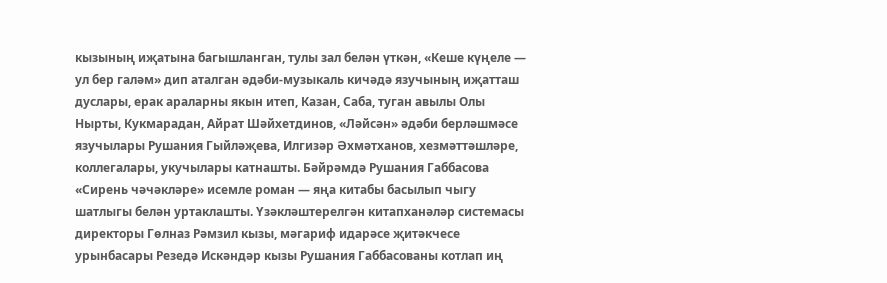кызының иҗатына багышланган, тулы зал белән үткән, «Кеше күңеле — ул бер галәм» дип аталган әдәби-музыкаль кичәдә язучының иҗатташ дуслары, ерак араларны якын итеп, Казан, Саба, туган авылы Олы Нырты, Кукмарадан, Айрат Шәйхетдинов, «Ләйсән» әдәби берләшмәсе язучылары Рушания Гыйләҗева, Илгизәр Әхмәтханов, хезмәттәшләре, коллегалары, укучылары катнашты. Бәйрәмдә Рушания Габбасова «Сирень чәчәкләре» исемле роман — яңа китабы басылып чыгу шатлыгы белән уртаклашты. Үзәкләштерелгән китапханәләр системасы директоры Гөлназ Рәмзил кызы, мәгариф идарәсе җитәкчесе урынбасары Резедә Искәндәр кызы Рушания Габбасованы котлап иң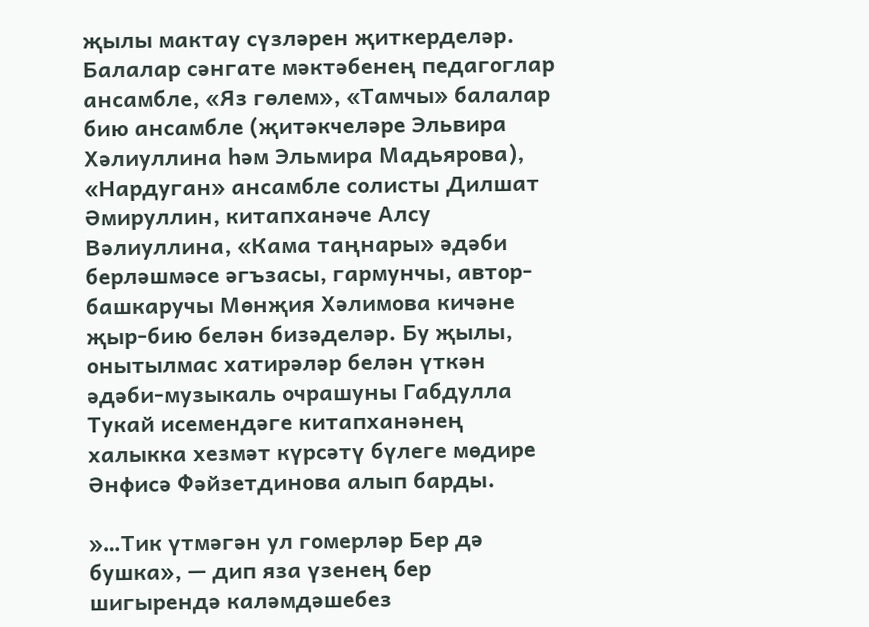җылы мактау сүзләрен җиткерделәр. Балалар сәнгате мәктәбенең педагоглар ансамбле, «Яз гөлем», «Тамчы» балалар бию ансамбле (җитәкчеләре Эльвира Хәлиуллина һәм Эльмира Мадьярова), «Нардуган» ансамбле солисты Дилшат Әмируллин, китапханәче Алсу Вәлиуллина, «Кама таңнары» әдәби берләшмәсе әгъзасы, гармунчы, автор-башкаручы Мөнҗия Хәлимова кичәне җыр-бию белән бизәделәр. Бу җылы, онытылмас хатирәләр белән үткән әдәби-музыкаль очрашуны Габдулла Тукай исемендәге китапханәнең халыкка хезмәт күрсәтү бүлеге мөдире Әнфисә Фәйзетдинова алып барды.

»…Тик үтмәгән ул гомерләр Бер дә бушка», — дип яза үзенең бер шигырендә каләмдәшебез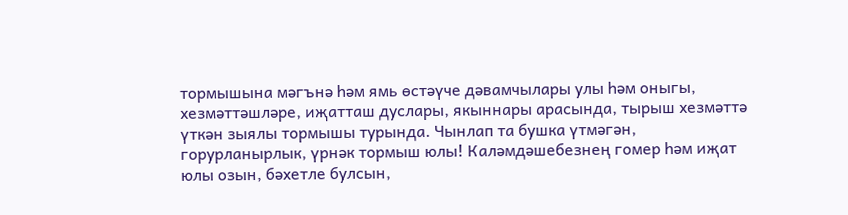тормышына мәгънә һәм ямь өстәүче дәвамчылары улы һәм оныгы, хезмәттәшләре, иҗатташ дуслары, якыннары арасында, тырыш хезмәттә үткән зыялы тормышы турында. Чынлап та бушка үтмәгән, горурланырлык, үрнәк тормыш юлы! Каләмдәшебезнең гомер һәм иҗат юлы озын, бәхетле булсын,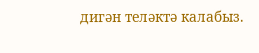дигән теләктә калабыз.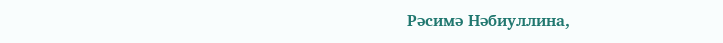Рәсимә Нәбиуллина,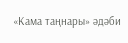«Кама таңнары» әдәби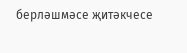берләшмәсе җитәкчесе